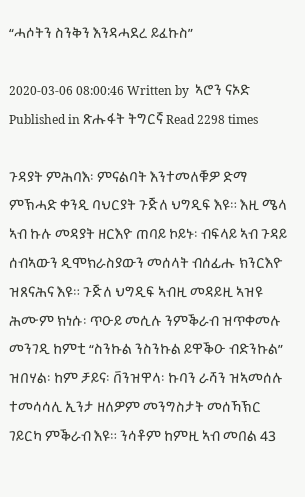“ሓሶትን ስንቅን እንዳሓደረ ይፈኩስ”

2020-03-06 08:00:46 Written by  ኣሮን ናኦድ Published in ጽሑፋት ትግርኛ Read 2298 times

ጉዳያት ምሕባእ፡ ምናልባት እንተመለቑዎ ድማ ምኽሓድ ቀንዲ ባህርያት ጉጅለ ህግዲፍ እዩ። እዚ ሜላ ኣብ ኩሉ መዳያት ዘርእዮ ጠባይ ኮይኑ፡ ብፍላይ ኣብ ጉዳይ ሰብኣውን ዲሞክራስያውን መሰላት ብሰፊሑ ክንርእዮ ዝጸናሕና እዩ። ጉጅለ ህግዲፍ ኣብዚ መዳይዚ ኣዝዩ ሕሙም ክነሱ፡ ጥዑይ መሲሉ ንምቕራብ ዝጥቀመሉ መንገዲ ከምቲ “ስንኩል ንስንኩል ይዋቕዑ ብድንኩል” ዝበሃል፡ ከም ቻይና፡ ቨንዝዋላ፡ ኩባን ራሻን ዝኣመሰሉ ተመሳሳሊ ኢንታ ዘለዎም መንግስታት መሰኻኽር ገይርካ ምቕራብ እዩ። ንሳቶም ከምዚ ኣብ መበል 43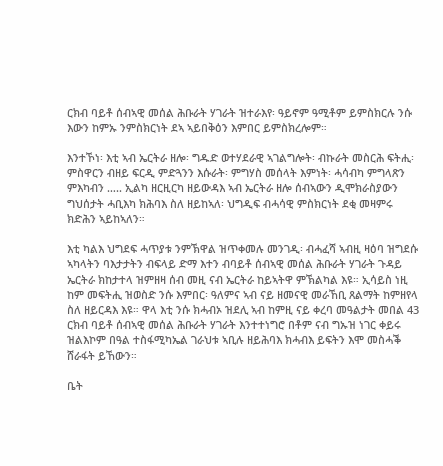ርክብ ባይቶ ሰብኣዊ መሰል ሕቡራት ሃገራት ዝተራእየ፡ ዓይኖም ዓሚቶም ይምስክርሉ ንሱ እውን ከምኡ ንምስክርነት ደኣ ኣይበቅዕን እምበር ይምስክረሎም።

እንተኾነ፡ እቲ ኣብ ኤርትራ ዘሎ፡ ግዱድ ወተሃደራዊ ኣገልግሎት፡ ብኩራት መስርሕ ፍትሒ፡ ምስዋርን ብዘይ ፍርዲ ምድጓንን እሱራት፡ ምግሃስ መሰላት እምነት፡ ሓሳብካ ምግላጽን ምእካብን ….. ኢልካ ዘርዚርካ ዘይውዳእ ኣብ ኤርትራ ዘሎ ሰብኣውን ዲሞክራስያውን ግህሰታት ሓቢእካ ክሕባእ ስለ ዘይከኣለ፡ ህግዲፍ ብሓሳዊ ምስክርነት ደቂ መዛምሩ ክድሕን ኣይከኣለን።

እቲ ካልእ ህግደፍ ሓጥያቱ ንምኽዋል ዝጥቀመሉ መንገዲ፡ ብሓፈሻ ኣብዚ ዛዕባ ዝግደሱ ኣካላትን ባእታታትን ብፍላይ ድማ እተን ብባይቶ ሰብኣዊ መሰል ሕቡራት ሃገራት ጉዳይ ኤርትራ ክከታተላ ዝምዘዛ ሰብ መዚ ናብ ኤርትራ ከይኣትዋ ምኽልካል እዩ። ኢሳይስ ነዚ ከም መፍትሒ ዝወስድ ንሱ እምበር፡ ዓለምና ኣብ ናይ ዘመናዊ መራኸቢ ጸልማት ከምዘየላ ስለ ዘይርዳእ እዩ። ዋላ እቲ ንሱ ክሓብኦ ዝደሊ ኣብ ከምዚ ናይ ቀረባ መዓልታት መበል 43 ርክብ ባይቶ ሰብኣዊ መሰል ሕቡራት ሃገራት እንተተነግሮ በቶም ናብ ግኡዝ ነገር ቀይሩ ዝልእኮም በዓል ተስፋሚካኤል ገራህቱ ኣቢሉ ዘይሕባእ ክሓብእ ይፍትን እሞ መስሓቕ ሸራፋት ይኸውን።

ቤት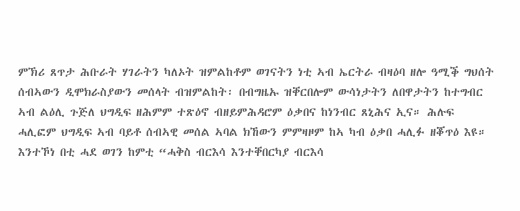ምኽሪ ጸጥታ ሕቡራት ሃገራትን ካለኦት ዝምልከቶም ወገናትን ነቲ ኣብ ኤርትራ ብዛዕባ ዘሎ ዓሚቕ ግህሰት ሰብኣውን ዲሞክራስያውን መሰላት ብዝምልከት፡ በብግዜኡ ዝቐርበሎም ውሳነታትን ለበዋታትን ከተግብር ኣብ ልዕሊ ጉጅለ ህግዲፍ ዘሕምም ተጽዕኖ ብዘይምሕዳሮም ዕቃበና ከነንብር ጸኒሕና ኢና። ሕሉፍ ሓሊፎም ህግዲፍ ኣብ ባይቶ ሰብኣዊ መሰል ኣባል ክኸውን ምምዛዞም ከኣ ካብ ዕቃበ ሓሊፉ ዘቖጥዕ እዩ። እንተኾነ በቲ ሓደ ወገን ከምቲ “ሓቅስ ብርእሳ እንተቐበርካያ ብርእሳ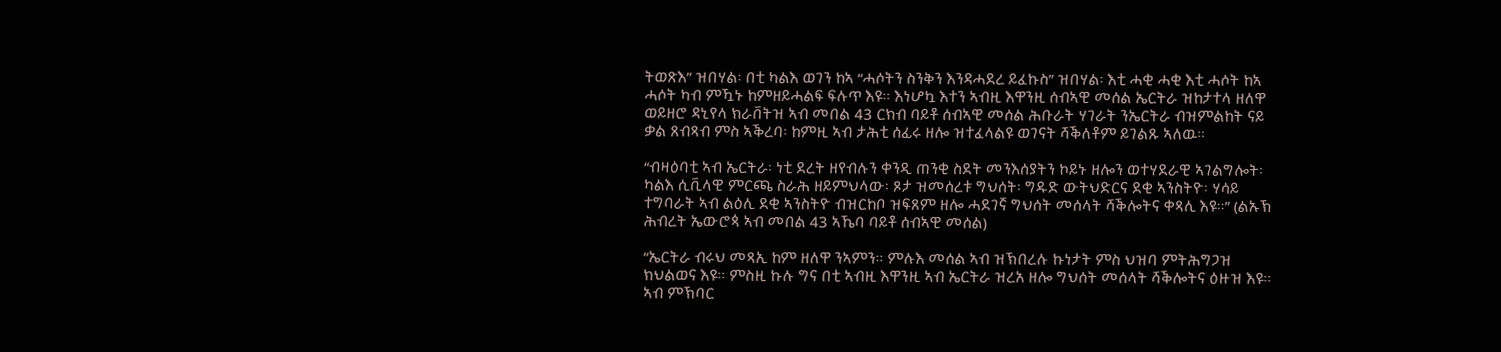ትወጽእ” ዝበሃል፡ በቲ ካልእ ወገን ከኣ “ሓሶትን ስንቅን እንዳሓደረ ይፈኩስ” ዝበሃል፡ እቲ ሓቂ ሓቂ እቲ ሓሶት ከኣ ሓሶት ካብ ምዃኑ ከምዘይሓልፍ ፍሉጥ እዩ። እነሆኳ እተን ኣብዚ እዋንዚ ሰብኣዊ መሰል ኤርትራ ዝከታተላ ዘለዋ ወይዘሮ ዳኒየላ ክራቨትዝ ኣብ መበል 43 ርክብ ባይቶ ሰብኣዊ መሰል ሕቡራት ሃገራት ንኤርትራ ብዝምልከት ናይ ቃል ጸብጻብ ምስ ኣቕረባ፡ ከምዚ ኣብ ታሕቲ ሰፊሩ ዘሎ ዝተፈላልዩ ወገናት ሻቕለቶም ይገልጹ ኣለዉ።

“ብዛዕባቲ ኣብ ኤርትራ፡ ነቲ ደረት ዘየብሉን ቀንዲ ጠንቂ ስደት መንእሰያትን ኮይኑ ዘሎን ወተሃደራዊ ኣገልግሎት፡ ካልእ ሲቪላዊ ምርጫ ስራሕ ዘይምህላው፡ ጾታ ዝመሰረቱ ግህሰት፡ ግዱድ ውትህድርና ደቂ ኣንስትዮ፡ ሃሳይ ተግባራት ኣብ ልዕሊ ደቂ ኣንስትዮ ብዝርከቦ ዝፍጸም ዘሎ ሓደገኛ ግህሰት መሰላት ሻቕሎትና ቀጻሊ እዩ።” (ልኡኽ ሕብረት ኤውሮጳ ኣብ መበል 43 ኣኼባ ባይቶ ሰብኣዊ መሰል)

“ኤርትራ ብሩህ መጻኢ ከም ዘለዋ ንኣምን። ምሉእ መሰል ኣብ ዝኽበረሉ ኩነታት ምስ ህዝባ ምትሕግጋዝ ክህልወና እዩ። ምስዚ ኩሉ ግና በቲ ኣብዚ እዋንዚ ኣብ ኤርትራ ዝረአ ዘሎ ግህሰት መሰላት ሻቕሎትና ዕዙዝ እዩ። ኣብ ምኽባር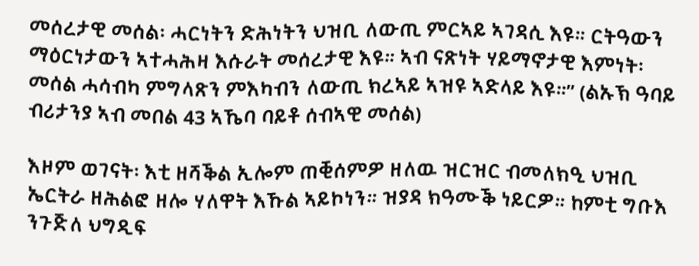መሰረታዊ መሰል፡ ሓርነትን ድሕነትን ህዝቢ ለውጢ ምርኣይ ኣገዳሲ እዩ። ርትዓውን ማዕርነታውን ኣተሓሕዛ እሱራት መሰረታዊ እዩ። ኣብ ናጽነት ሃይማኖታዊ እምነት፡ መሰል ሓሳብካ ምግላጽን ምእካብን ለውጢ ክረኣይ ኣዝዩ ኣድላይ እዩ።” (ልኡኽ ዓባይ ብሪታንያ ኣብ መበል 43 ኣኼባ ባይቶ ሰብኣዊ መሰል)

እዞም ወገናት፡ እቲ ዘሻቕል ኢሎም ጠቒሰምዎ ዘለዉ ዝርዝር ብመለክዒ ህዝቢ ኤርትራ ዘሕልፎ ዘሎ ሃለዋት እኹል ኣይኮነን። ዝያዳ ክዓሙቕ ነይርዎ። ከምቲ ግቡእ ንጉጅለ ህግዲፍ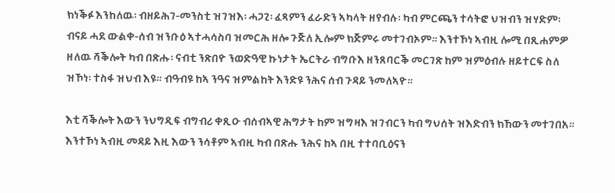ክነቕፉ እንከለዉ፡ ብዘይሕገ-መንስቲ ዝገዝእ፡ ሓጋጊ፡ ፈጻምን ፈራድን ኣካላት ዘየብሉ፡ ካብ ምርጫን ተሳትፎ ህዝብን ዝሃድም፡ ብናይ ሓደ ውልቀ-ሰብ ዝንቡዕ ኣተሓሳስባ ዝመርሕ ዘሎ ጉጅለ ኢሎም ክጅምሩ መተገብኦም። እንተኾነ ኣብዚ ሎሚ በጺሐምዎ ዘለዉ ሻቕሎት ካብ በጽሑ፡ ናብቲ ንጽበዮ ንወድዓዊ ኩነታት ኤርትራ ብግቡእ ዘንጸባርቕ መርገጽ ከም ዝምዕብሉ ዘይተርፍ ስለ ዝኾነ፡ ተስፋ ዝህብ እዩ። ብዓብዩ ከኣ ንዓና ዝምልከት እንድዩ ንሕና ሰብ ጉዳይ ንመለኣዮ።

እቲ ሻቕሎት እውን ንህግዲፍ ብግብሪ ቀጺዑ ብሰብኣዊ ሕግታት ከም ዝግዛእ ዝገብርን ካብ ግህሰት ዝእድብን ክኸውን መተገበአ። እንተኾነ ኣብዚ መዳይ እዚ እውን ንሳቶም ኣብዚ ካብ በጽሑ ንሕና ከኣ በዚ ተተባቢዕናን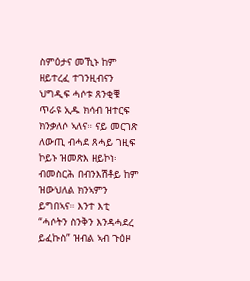ስምዕታና መኺኑ ከም ዘይተረፈ ተገንዚብናን ህግዲፍ ሓሶቱ ጸንቂቑ ጥራዩ ኢዱ ክሳብ ዝተርፍ ክንቃለሶ ኣለና። ናይ መርገጽ ለውጢ ብሓደ ጸሓይ ገዚፍ ኮይኑ ዝመጽእ ዘይኮነ፡ ብመስርሕ በብንእሽቶይ ከም ዝውህለል ክንኣምን ይግበኣና። እንተ እቲ “ሓሶትን ስንቅን እንዳሓደረ ይፈኩስ” ዝብል ኣብ ጉዕዞ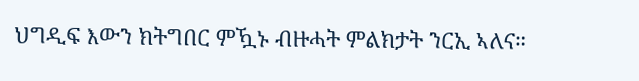ህግዲፍ እውን ክትግበር ምዃኑ ብዙሓት ምልክታት ንርኢ ኣለና።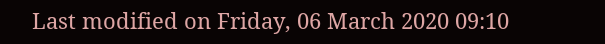Last modified on Friday, 06 March 2020 09:10